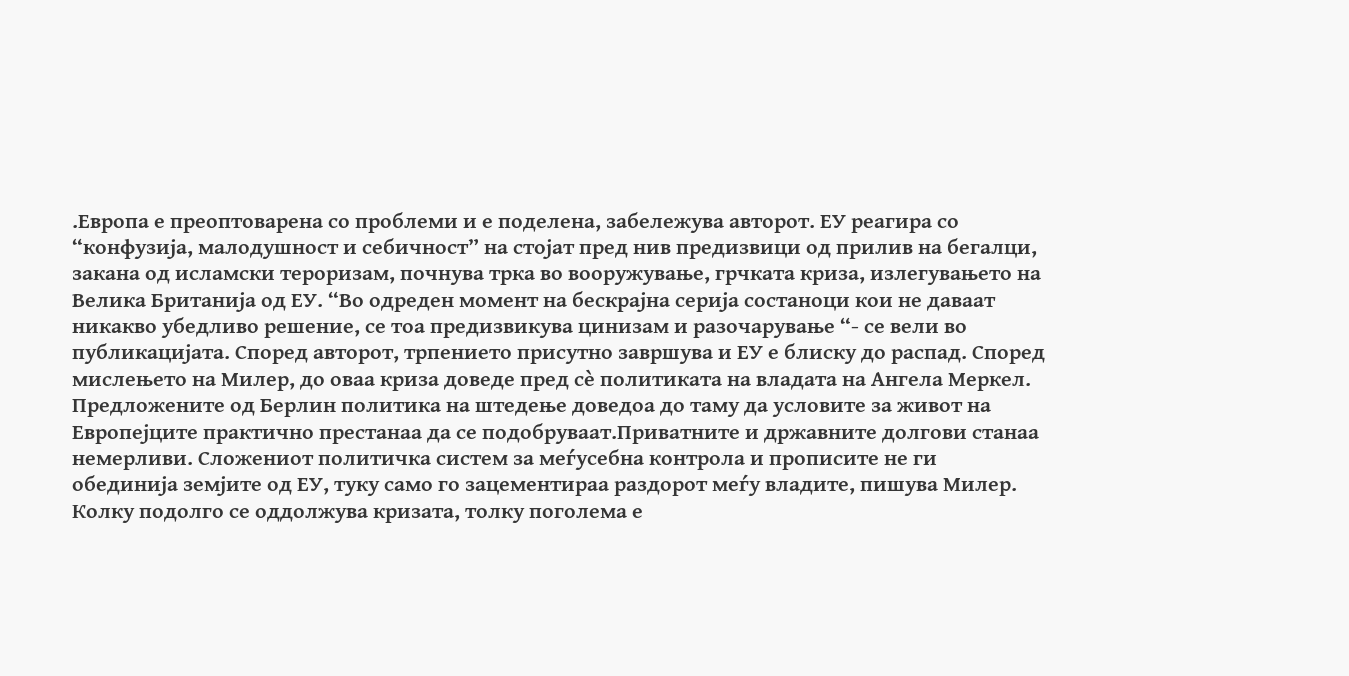.Европа е преоптоварена со проблеми и е поделена, забележува авторот. ЕУ реагира со “конфузија, малодушност и себичност” на стојат пред нив предизвици од прилив на бегалци, закана од исламски тероризам, почнува трка во вооружување, грчката криза, излегувањето на Велика Британија од ЕУ. “Во одреден момент на бескрајна серија состаноци кои не даваат никакво убедливо решение, се тоа предизвикува цинизам и разочарување “- се вели во публикацијата. Според авторот, трпението присутно завршува и ЕУ е блиску до распад. Според мислењето на Милер, до оваа криза доведе пред сè политиката на владата на Ангела Меркел. Предложените од Берлин политика на штедење доведоа до таму да условите за живот на Европејците практично престанаа да се подобруваат.Приватните и државните долгови станаа немерливи. Сложениот политичка систем за меѓусебна контрола и прописите не ги обединија земјите од ЕУ, туку само го зацементираа раздорот меѓу владите, пишува Милер. Колку подолго се оддолжува кризата, толку поголема е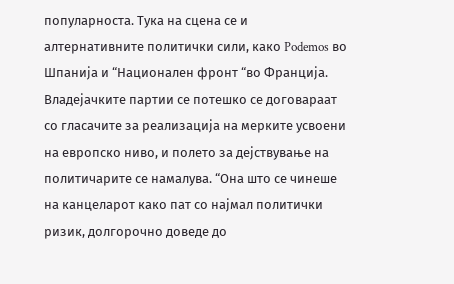популарноста. Тука на сцена се и алтернативните политички сили, како Podemos во Шпанија и “Национален фронт “во Франција. Владејачките партии се потешко се договараат со гласачите за реализација на мерките усвоени на европско ниво, и полето за дејствување на политичарите се намалува. “Она што се чинеше на канцеларот како пат со најмал политички ризик, долгорочно доведе до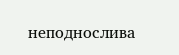неподнослива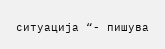ситуација “- пишува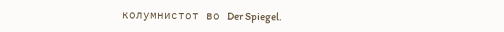колумнистот во Der Spiegel.